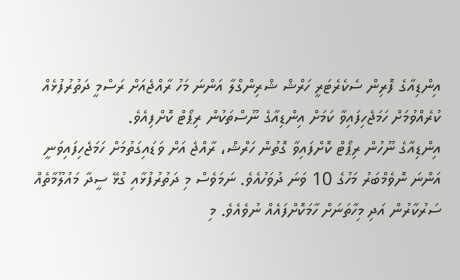އިންޑިއާގެ ފޮރިން ސެކެރެޓަރީ ހަރްޝް ޝްރިންގްލާ އަންނަ މަހު ރާއްޖެއަށް ރަސްމީ ދަތުރުފުޅެއް ކުރެއްވުމަށް ހަމަޖެހިފައިވާ ކަމަށް އިންޑިއާގެ ނޫސްތަކުން ރިޕޯޓް ކޮށްފިއެވެ.
އިންޑިއާގެ ނޫހުން ރިޕޯޓް ކޮށްފައިވާ ގޮތުން ހަރްޝް، ރާއްޖެ އަށް ވަޑައިގަތުމަށް ހަމަޖެހިފައިވަނީ އަންނަ ނޮވެމްބަރު މަހުގެ 10 ވަނަ ދުވަހުއެވެ. ނަމަވެސް މި ދަތުރުފުޅާއި ގުޅޭ ސީދާ މައުލޫމާތެއް ސަރުކާރުން އަދި މިހާތަނަށް ހާމަކޮށްފައެއް ނުވެއެވެ. މި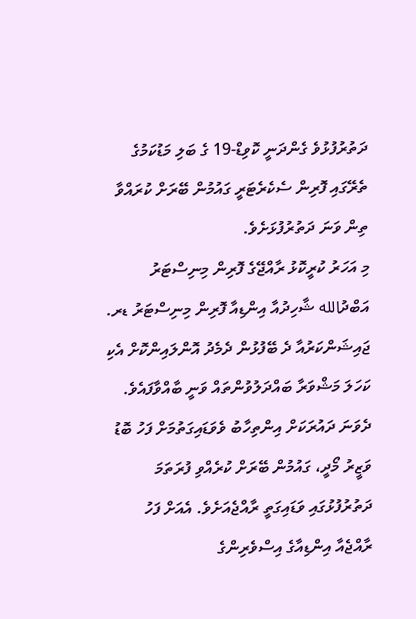ދަތުރުފުޅުވެ ގެންދަނީ ކޮވިޑް-19 ގެ ބަލި މަޑުކަމުގެ ތެރޭގައި ފޮރިން ސެކެރެޓަރީ ގައުމުން ބޭރަށް ކުރައްވާ ތިން ވަނަ ދަތުރުފުޅަށެވެ.
މި އަހަރު ކުރީކޮޅު ރާއްޖޭގެ ފޮރިން މިނިސްޓަރު އަބްދުالله ޝާހިދުއާ އިންޑިއާ ފޮރިން މިނިސްޓަރު ޑރ. ޖައިޝަންކަރުއާ ދެ ބޭފުޅުން ދެމެދު އޮންލައިންކޮށް އެކި ކަހަލަ މަޝްވަރާ ބައްދަލުވުންތައް ވަނީ ބާއްވާފައެވެ.
ދެވަނަ ދައުރަކަށް އިންތިހާބު ވެވަޑައިގަތުމަށް ފަހު ބޮޑު ވަޒީރު މޯދީ، ގައުމުން ބޭރަށް ކުރެއްވި ފުރަތަމަ ދަތުރުފުޅުގައި ވަޑައިގަތީ ރާއްޖެއަށެވެ. އެއަށް ފަހު ރާއްޖެއާ އިންޑިއާގެ އިސްވެރިންގެ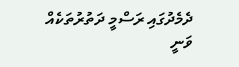ދެމެދުގައި ރަސްމީ ދަތުރުތަކެއް ވަނީ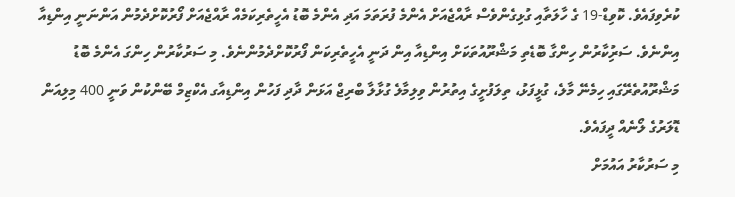ކުރެވިފައެވެ. ކޮވިޑް-19 ގެ ހާލަތާއި ގުޅިގެންވެސް ރާއްޖެއަށް އެންމެ ފުރަތަމަ އަދި އެންމެ ބޮޑު އެހީތެރިކަމެއް ރާއްޖެއަށް ފޯރުކޮށްދެމުން އަންނަނީ އިންޑިއާ އިންނެވެ. ސަރިުކާރުން ހިންގާ ބޮޑެތި މަޝްރޫއުތަކަށް އިންޑިއާ އިން ދަނީ އެހީތެރިކަން ފޯރުކޮށްދެމުންނެވެ. މި ސަރުކާރުން ހިންގަ އެންމެ ބޮޑު މަޝްރޫއުތެރޭގައި ހިމެނޭ މާލެ، ގުޅީފަޅު، ތިލަފުށީގެ އިތުރުން ވިލިމާލެ ގުޅާލާ ބްރިޖް އަޅަން ދާދި ފަހުން އިންޑިއާގ އެކްޒިމް ބޭންކުން ވަނީ 400 މިލިއަން ޑޮލަރުގެ ލޯނެއް ދީފައެވެ.
މި ސަރުކާރު އައުމަށް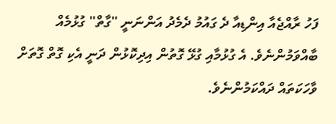ފަހު ރާއްޖެއާ އިންޑިއާ ދެ ގައުމު ދެމެދު އަންނަނީ ''ގާތް'' ގުޅުމެއް ބާއްވަމުންނެވެ. އެ ގުޅުމާއި ގުޅޭ ގޮތުން އިދިކޮޅުން ދަނީ އެކި ގޮތް ގޮތަށް ވާހަކަތައް ދައްކަމުންނެވެ.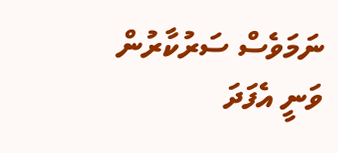ނަމަވެސް ސަރުކާރުން ވަނީ އެފަދަ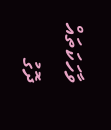ވާހަކަތައް ދޮގު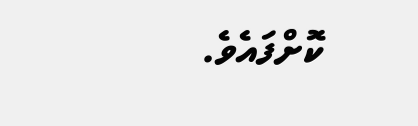ކޮށްފައެވެ.